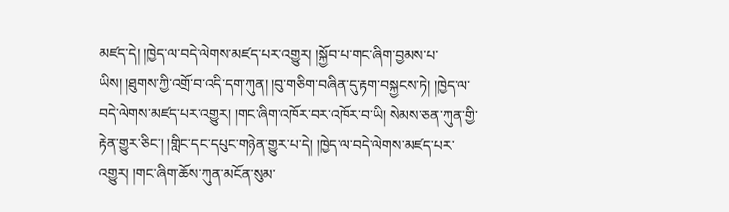མཛད་དེ། །ཁྱེད་ལ་བདེ་ལེགས་མཛད་པར་འགྱུར། །སྐྱོབ་པ་གང་ཞིག་བྱམས་པ་ཡིས། །ཐུགས་ཀྱི་འགྲོ་བ་འདི་དག་ཀུན། །བུ་གཅིག་བཞིན་དུ་རྟག་བསྐྱངས་ཏེ། །ཁྱེད་ལ་བདེ་ལེགས་མཛད་པར་འགྱུར། །གང་ཞིག་འཁོར་བར་འཁོར་བ་ཡི། སེམས་ཅན་ཀུན་གྱི་རྟེན་གྱུར་ཅིང་། །གླིང་དང་དཔུང་གཉེན་གྱུར་པ་དེ། །ཁྱེད་ལ་བདེ་ལེགས་མཛད་པར་འགྱུར། །གང་ཞིག་ཆོས་ཀུན་མངོན་སུམ་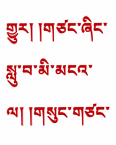གྱུར། །གཙང་ཞིང་སླུ་བ་མི་མངའ་ལ། །གསུང་གཙང་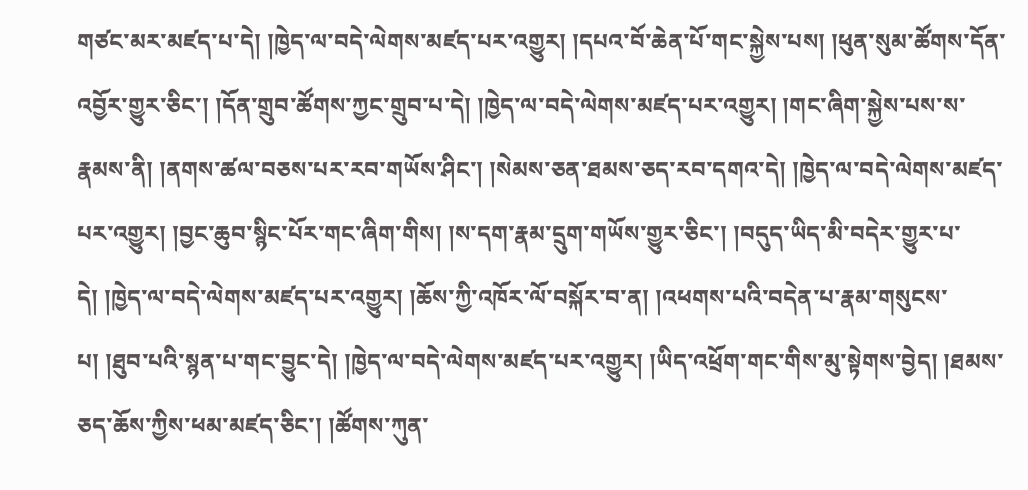གཙང་མར་མཛད་པ་དེ། །ཁྱེད་ལ་བདེ་ལེགས་མཛད་པར་འགྱུར། །དཔའ་བོ་ཆེན་པོ་གང་སྐྱེས་པས། །ཕུན་སུམ་ཚོགས་དོན་འབྱོར་གྱུར་ཅིང་། །དོན་གྲུབ་ཚོགས་ཀྱང་གྲུབ་པ་དེ། །ཁྱེད་ལ་བདེ་ལེགས་མཛད་པར་འགྱུར། །གང་ཞིག་སྐྱེས་པས་ས་རྣམས་ནི། །ནགས་ཚལ་བཅས་པར་རབ་གཡོས་ཤིང་། །སེམས་ཅན་ཐམས་ཅད་རབ་དགའ་དེ། །ཁྱེད་ལ་བདེ་ལེགས་མཛད་པར་འགྱུར། །བྱང་ཆུབ་སྙིང་པོར་གང་ཞིག་གིས། །ས་དག་རྣམ་དྲུག་གཡོས་གྱུར་ཅིང་། །བདུད་ཡིད་མི་བདེར་གྱུར་པ་དེ། །ཁྱེད་ལ་བདེ་ལེགས་མཛད་པར་འགྱུར། །ཆོས་ཀྱི་འཁོར་ལོ་བསྐོར་བ་ན། །འཕགས་པའི་བདེན་པ་རྣམ་གསུངས་པ། །ཐུབ་པའི་སྙན་པ་གང་བྱུང་དེ། །ཁྱེད་ལ་བདེ་ལེགས་མཛད་པར་འགྱུར། །ཡིད་འཕྲོག་གང་གིས་མུ་སྟེགས་བྱེད། །ཐམས་ཅད་ཆོས་ཀྱིས་ཕམ་མཛད་ཅིང་། །ཚོགས་ཀུན་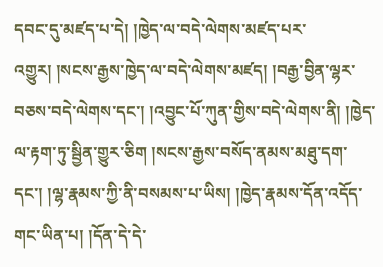དབང་དུ་མཛད་པ་དེ། །ཁྱེད་ལ་བདེ་ལེགས་མཛད་པར་འགྱུར། །སངས་རྒྱས་ཁྱེད་ལ་བདེ་ལེགས་མཛད། །བརྒྱ་བྱིན་ལྷར་བཅས་བདེ་ལེགས་དང་། །འབྱུང་པོ་ཀུན་གྱིས་བདེ་ལེགས་ནི། །ཁྱེད་ལ་རྟག་ཏུ་སྦྱིན་གྱུར་ཅིག །སངས་རྒྱས་བསོད་ནམས་མཐུ་དག་དང་། །ལྷ་རྣམས་ཀྱི་ནི་བསམས་པ་ཡིས། །ཁྱེད་རྣམས་དོན་འདོད་གང་ཡིན་པ། །དོན་དེ་དེ་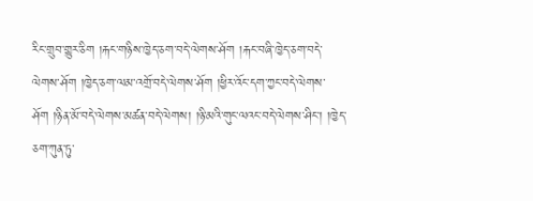རིང་གྲུབ་གྱུར་ཅིག །རྐང་གཉིས་ཁྱེད་ཅག་བདེ་ལེགས་ཤོག །རྐང་བཞི་ཁྱེད་ཅག་བདེ་ལེགས་ཤོག །ཁྱེད་ཅག་ལམ་འགྲོ་བདེ་ལེགས་ཤོག །ཕྱིར་འོང་དག་ཀྱང་བདེ་ལེགས་ཤོག །ཉིན་མོ་བདེ་ལེགས་མཚན་བདེ་ལེགས། །ཉི་མའི་གུང་ལའང་བདེ་ལེགས་ཤིང་། །ཁྱེད་ཅག་ཀུན་ཏུ་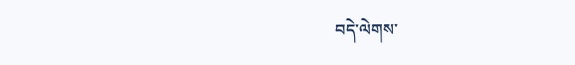བདེ་ལེགས་